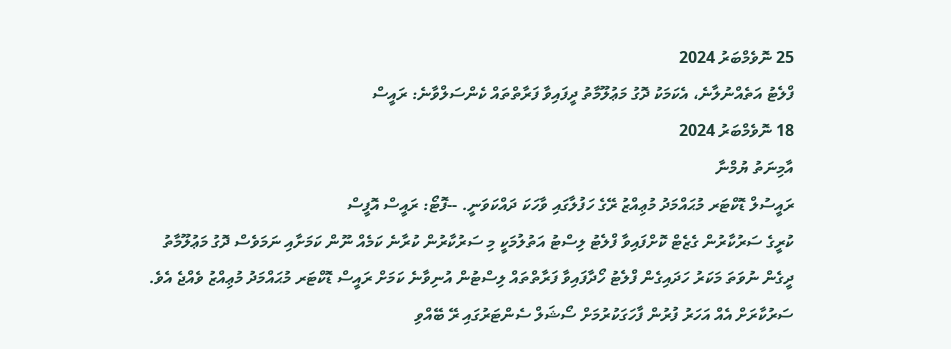25 ނޮވެމްބަރު 2024
ފްލެޓު އަތެއްނުލާނެ، އެކަމަކު ދޮގު މަޢުލޫމާތު ދީފައިވާ ފަރާތްތައް ކެންސަލްވާނެ: ރައީސް
18 ނޮވެމްބަރު 2024
އާމިނަތު ޔުމްނާ
ރައީސުލް ޑޮކްޓަރ މުޙައްމަދު މުޢިއްޒު ރޭގެ ހަފުލާގައި ވާހަކަ ދައްކަވަނީ. --ފޮޓޯ: ރައީސް އޮފީސް
ކުރީގެ ސަރުކާރުން ގެޒެޓް ކޮށްފައިވާ ފްލެޓު ލިސްޓު އަތުލުމަކީ މި ސަރުކާރުން ކުރާނެ ކަމެއް ނޫން ކަމަށާއި ނަމަވެސް ދޮގު މަޢުލޫމާތު ދީގެން ނުވަތަ މަކަރު ހަދައިގެން ފްލެޓު ހޯދާފައިވާ ފަރާތްތައް ލިސްޓުން އުނިވާނެ ކަމަށް ރައީސް ޑޮކްޓަރ މުޙައްމަދު މުޢިއްޒު ވެއްޖެ އެވެ.
ސަރުކާރަށް އެއް އަހަރު ފުރުން ފާހަގަކުރުމަށް ސޯޝަލް ސެންޓަރުގައި ރޭ ބޭއްވި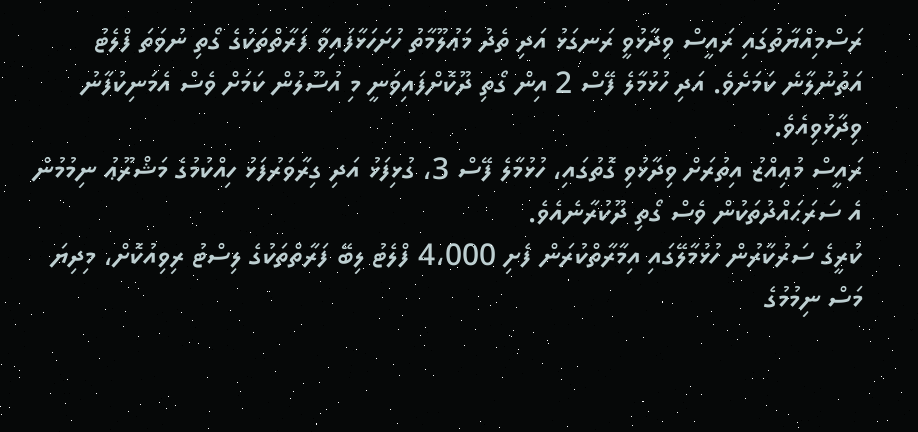ރަސްމިއްޔާތުގައި ރައީސް ވިދާޅުވީ ރަނގަޅު އަދި ތެދު މަޢުލޫމާތު ހުށަހަޅާފައިވާ ފަރާތްތަކުގެ ގޯތި ނުވަތަ ފްލެޓު އަތުނުލާނެ ކަމަށެވެ. އަދި ހުޅުމާލެ ފޭސް 2 އިން ގޯތި ދޫކޮށްފައިވަނީ މި އުސޫލުން ކަމަށް ވެސް އެމަނިކުފާނު ވިދާޅުވިއެވެ.
ރައީސް މުޢިއްޒު އިތުރަށް ވިދާޅުވި ގޮތުގައި، ހުޅުމާލެ ފޭސް 3، ގުޅިފަޅު އަދި ގިރާވަރުފަޅު ހިއްކުމުގެ މަޝްރޫޢު ނިމުމުން އެ ސަރަޙައްދުތަކުން ވެސް ގޯތި ދޫކުރާނެއެވެ.
ކުރީގެ ސަރުކާރުން ހުޅުމާލޭގައި އިމާރާތްކުރަން ފެށި 4،000 ފްލެޓު ލިބޭ ފަރާތްތަކުގެ ލިސްޓު ރިވިއުކޮށް، މިދިޔަ މަސް ނިމުމުގެ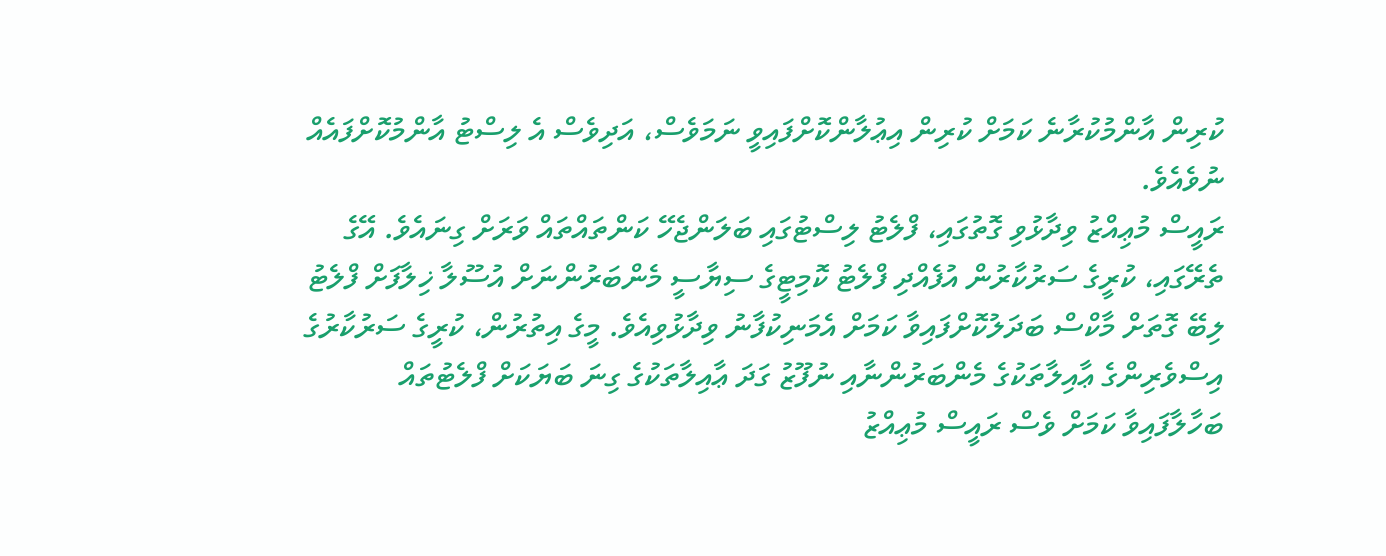ކުރިން އާންމުކުރާނެ ކަމަށް ކުރިން އިޢުލާންކޮށްފައިވީ ނަމަވެސް، އަދިވެސް އެ ލިސްޓު އާންމުކޮށްފައެއް ނުވެއެވެ.
ރައީސް މުޢިއްޒު ވިދާޅުވި ގޮތުގައި، ފްލެޓު ލިސްޓުގައި ބަލަންޖެހޭ ކަންތައްތައް ވަރަށް ގިނައެވެ. އޭގެ ތެރޭގައި، ކުރީގެ ސަރުކާރުން އުފެއްދި ފްލެޓު ކޮމިޓީގެ ސިޔާސީ މެންބަރުންނަށް އުސޫލާ ޚިލާފަށް ފްލެޓު ލިބޭ ގޮތަށް މާކްސް ބަދަލުކޮށްފައިވާ ކަމަށް އެމަނިކުފާނު ވިދާޅުވިއެވެ. މީގެ އިތުރުން، ކުރީގެ ސަރުކާރުގެ އިސްވެރިންގެ ޢާއިލާތަކުގެ މެންބަރުންނާއި ނުފޫޒު ގަދަ ޢާއިލާތަކުގެ ގިނަ ބަޔަކަށް ފްލެޓުތައް ބަހާލާފައިވާ ކަމަށް ވެސް ރައީސް މުޢިއްޒު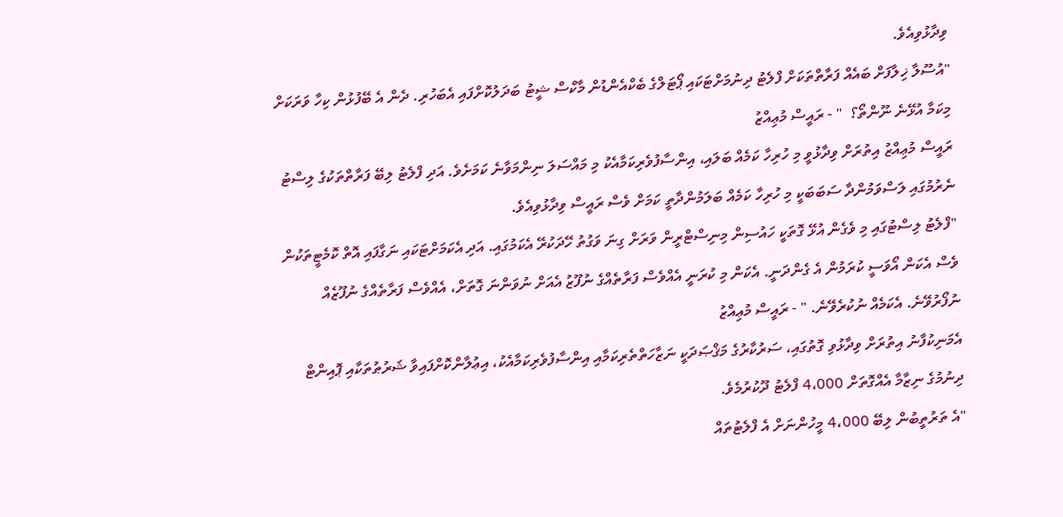ވިދާޅުވިއެވެ.
"އުސޫލާ ޚިލާފަށް ބައެއް ފަރާތްތަކަށް ފްލެޓު ދިނުމަށްޓަކައި ޕޯޓަލްގެ ބެކްއެންޑުން މާކްސް ޝީޓު ބަދަލުކޮށްފައި އެބަހުރި. ދެން އެ ބޭފުޅުން ކިހާ ވަރަކަށް މިކަމާ އުޅޭނެ ނޫންތޯ؟  " - ރައީސް މުޢިއްޒު
ރައީސް މުޢިއްޒު އިތުރަށް ވިދާޅުވީ މި ހުރިހާ ކަމެއް ބަލައި، އިންސާފުވެރިކަމާއެކު މި މައްސަލަ ނިންމަވާނެ ކަމަށެވެ. އަދި ފްލެޓު ލިބޭ ފަރާތްތަކުގެ ލިސްޓު ނެރުމުގައި ލަސްވަމުންދާ ސަބަބަކީ މި ހުރިހާ ކަމެއް ބަލަމުންދާތީ ކަމަށް ވެސް ރައީސް ވިދާޅުވިއެވެ.
"ފްލެޓު ލިސްޓުގައި މި ވެގެން އުޅޭ ގޮތަކީ ހައުސިން މިނިސްޓްރީން ވަރަށް ގިނަ ވަގުތު ހޭދަކުރޭ އެކަމުގައި. އަދި އެކަމަށްޓަކައި ނަގާފައި އޮތް ކޮމެޓީތަކުން ވެސް އެކަން އޯވަސީ ކުރަމުން އެ ގެންދަނީ. އެކަން މި ކުރަނީ އެއްވެސް ފަރާތެއްގެ ނުފޫޒު އެއަށް ނުވަންނަ ގޮތަށް، އެއްވެސް ފަރާތެއްގެ ނުފޫޒެއް ނުފޯރުވޭނެ. އެކަމެއް ނުކުރެވޭނެ. " - ރައީސް މުޢިއްޒު
އެމަނިކުފާނު އިތުރަށް ވިދާޅުވި ގޮތުގައި، ސަރުކާރުގެ މަޤްޞަދަކީ ނަޒާހަތްތެރިކަމާއި އިންސާފުވެރިކަމާއެކު، އިޢުލާންކޮށްފައިވާ ޝަރުޠުތަކާއި ޕޮއިންޓް ދިނުމުގެ ނިޒާމާ އެއްގޮތަށް 4،000 ފްލެޓު ދޫކުރުމެވެ.
"އެ ތަރުތީބުން ލިބޭ 4،000 މީހުންނަށް އެ ފްލެޓުތައް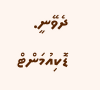ދެވޭނީ. ޑޮކިއުމަންޓް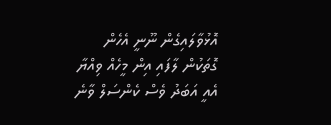އޮޅުވާލައިގެން ނޫނީ އެހެން ގޮތަކުން ލާފައި އިން މީހެއް ވިއްޔާ އެއީ އަބަދު ވެސް ކެންސަލް ވާނެ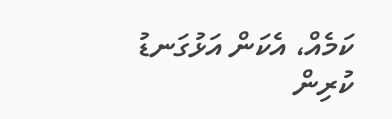ކަމެއް، އެކަން އަޅުގަނޑު ކުރިން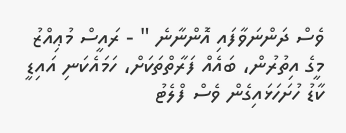ވެސް ދަންނަވާފައި އޮންނާނެ " - ރައީސް މުޢިއްޒު
މީގެ އިތުރުން، ބައެއް ފަރާތްތަކަށް، ހަމައެކަނި އައިޑީ ކާޑު ހުށަހަޅައިގެން ވެސް ފްލެޓު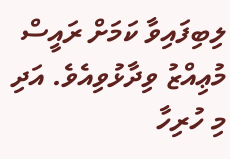ލިބިފައިވާ ކަމަށް ރައީސް މުޢިއްޒު ވިދާޅުވިއެވެ. އަދި މި ހުރިހާ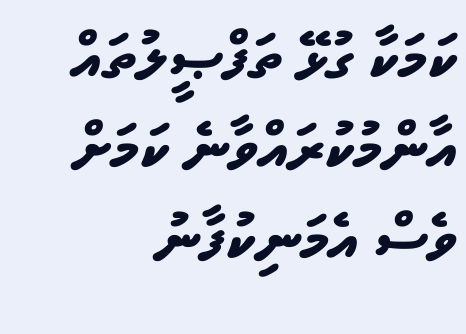ކަމަކާ ގުޅޭ ތަފްޞީލުތައް އާންމުކުރައްވާނެ ކަމަށް ވެސް އެމަނިކުފާނު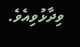ވިދާޅުވިއެވެ.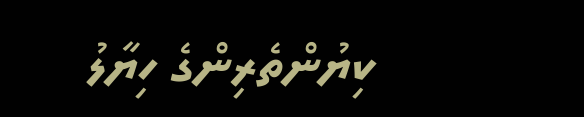ކިޔުންތެރިންގެ ހިޔާލު